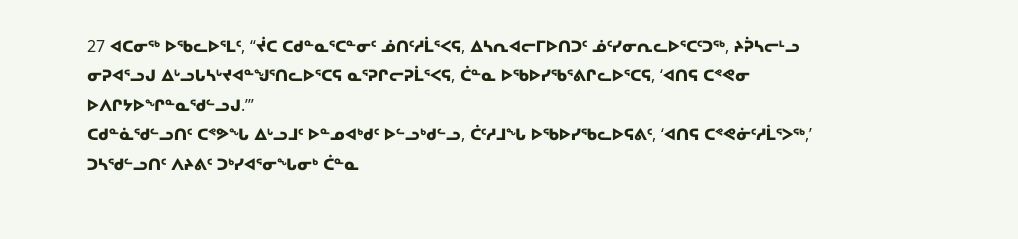27 ᐊᑕᓂᖅ ᐅᖃᓚᐅᕐᒪᑦ, “ᔫᑕ ᑕᑯᓐᓇᕐᑕᓐᓂᑦ ᓅᑎᑦᓱᒫᕐᐸᕋ, ᐃᓴᕆᐊᓕᒥᐅᑎᑐᑦ ᓅᑦᓯᓂᕆᓚᐅᕐᑕᑦᑐᖅ, ᔨᕉᓴᓕᒻᓗ ᓂᕈᐊᕐᓗᒍ ᐃᒡᓗᒐᓴᒡᔪᐊᓐᖑᕐᑎᓚᐅᕐᑕᕋ ᓇᕐᕈᒋᓕᕈᒫᕐᐸᕋ, ᑖᓐᓇ ᐅᖃᐅᓯᖃᕐᕕᒋᓚᐅᕐᑕᕋ, ‘ᐊᑎᕋ ᑕᕝᕙᓂ ᐅᐱᒋᔭᐅᖏᓐᓇᖁᓪᓗᒍ.’”
ᑕᑯᓐᓈᖁᓪᓗᑎᑦ ᑕᕝᕗᖓ ᐃᒡᓗᒧᑦ ᐅᓐᓄᐊᒃᑯᑦ ᐅᓪᓗᒃᑯᓪᓗ, ᑖᑦᓱᒧᖓ ᐅᖃᐅᓯᖃᓚᐅᕋᕕᑦ, ‘ᐊᑎᕋ ᑕᕝᕙᓃᑦᓱᒫᕐᐳᖅ,’ ᑐᓴᖁᓪᓗᑎᑦ ᐱᔨᕕᑦ ᑐᒃᓯᐊᕐᓂᖓᓂᒃ ᑖᓐᓇ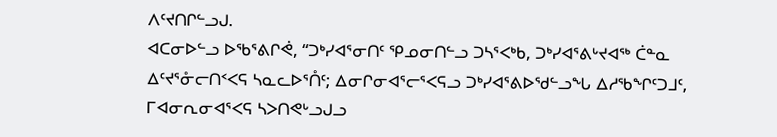ᐱᑦᔪᑎᒋᓪᓗᒍ.
ᐊᑕᓂᐅᓪᓗ ᐅᖃᕐᕕᒋᕚ, “ᑐᒃᓯᐊᕐᓂᑎᑦ ᕿᓄᓂᑎᓪᓗ ᑐᓴᕐᐸᒃᑲ, ᑐᒃᓯᐊᕐᕕᒡᔪᐊᖅ ᑖᓐᓇ ᐃᑦᔪᕐᓁᓕᑎᑉᐸᕋ ᓴᓇᓚᐅᕐᑍᑦ; ᐃᓂᒋᓂᐊᕐᓕᕐᐸᕋᓗ ᑐᒃᓯᐊᕐᕕᐅᖁᓪᓗᖓ ᐃᓱᖃᖏᑦᑐᒧᑦ, ᒥᐊᓂᕆᓂᐊᕐᐸᕋ ᓴᐳᑎᕙᒡᓗᒍᓗ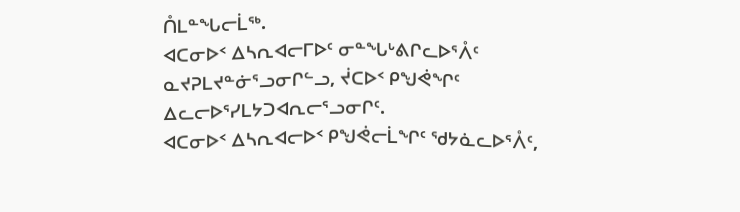ᑍᒪᓐᖓᓕᒫᖅ.
ᐊᑕᓂᐅᑉ ᐃᓴᕆᐊᓕᒥᐅᑦ ᓂᓐᖓᒡᕕᒋᓚᐅᕐᐰᑦ ᓇᔪᕈᒪᔪᓐᓃᕐᓗᓂᒋᓪᓗ, ᔫᑕᐅᑉ ᑭᖑᕚᖏᑦ ᐃᓚᓕᐅᕐᓯᒪᔭᑐᐊᕆᓕᕐᓗᓂᒋᑦ.
ᐊᑕᓂᐅᑉ ᐃᓴᕆᐊᓕᐅᑉ ᑭᖑᕚᓕᒫᖏᑦ ᖁᔭᓈᓚᐅᕐᐰᑦ,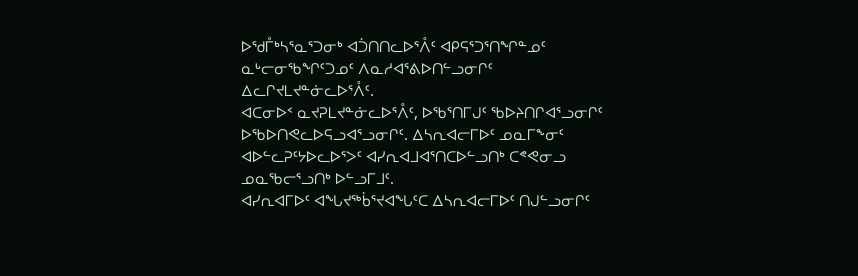ᐅᖁᒤᒃᓴᕐᓇᕐᑐᓂᒃ ᐊᑑᑎᑎᓚᐅᕐᐰᑦ ᐊᑭᕋᕐᑐᕐᑎᖏᓐᓄᑦ ᓇᒡᓕᓂᖃᖏᑦᑐᓄᑦ ᐱᓇᓱᐊᕐᕕᐅᑎᓪᓗᓂᒋᑦ ᐃᓚᒋᔪᒪᔪᓐᓃᓚᐅᕐᐰᑦ.
ᐊᑕᓂᐅᑉ ᓇᔪᕈᒪᔪᓐᓃᓚᐅᕐᐰᑦ, ᐅᖃᕐᑎᒥᒍᑦ ᖃᐅᔨᑎᒋᐊᕐᓗᓂᒋᑦ ᐅᖃᐅᑎᕙᓚᐅᕋᓗᐊᕐᓗᓂᒋᑦ. ᐃᓴᕆᐊᓕᒥᐅᑦ ᓄᓇᒥᖕᓂᑦ ᐊᐅᓪᓚᕈᑦᔭᐅᓚᐅᕐᐳᑦ ᐊᓯᕆᐊᒧᐊᕐᑎᑕᐅᓪᓗᑎᒃ ᑕᕝᕙᓂᓗ ᓄᓇᖃᓕᕐᓗᑎᒃ ᐅᓪᓗᒥᒧᑦ.
ᐊᓯᕆᐊᒥᐅᑦ ᐊᖓᔪᖅᑳᕐᔪᐊᖓᑦᑕ ᐃᓴᕆᐊᓕᒥᐅᑦ ᑎᒍᓪᓗᓂᒋᑦ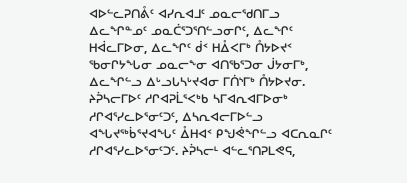ᐊᐅᓪᓚᕈᑎᕔᑦ ᐊᓯᕆᐊᒧᑦ ᓄᓇᓕᖁᑎᒥᓗ ᐃᓚᖏᓐᓄᑦ ᓄᓇᑖᕐᑐᕐᑎᓪᓗᓂᒋᑦ, ᐃᓚᖏᑦ ᕼᐋᓚᒥᐅᓂ, ᐃᓚᖏᑦ ᑰᑉ ᕼᐂᐸᒥᒃ ᑍᔭᐅᔪᑉ ᖃᓂᒋᔭᖓᓂ ᓄᓇᓕᖕᓂ ᐊᑎᖃᕐᑐᓂ ᒎᔭᓂᒥᒃ, ᐃᓚᖏᓪᓗ ᐃᒡᓗᒐᓴᒡᔪᐊᓂ ᒥᑏᔅᒥᒃ ᑍᔭᐅᔪᓂ.
ᔨᕉᓴᓕᒥᐅᑦ ᓱᒋᐊᕈᒫᕐᐸᒃᑲ ᓴᒥᐊᕆᐊᒥᐅᓂᒃ ᓱᒋᐊᕐᓯᓚᐅᕐᓂᑦᑐᑦ, ᐃᓴᕆᐊᓕᒥᐅᓪᓗ ᐊᖓᔪᖅᑳᕐᔪᐊᖓᑦ ᐂᕼᐊᑉ ᑭᖑᕚᖏᓪᓗ ᐊᑕᕆᓇᒋᑦ ᓱᒋᐊᕐᓯᓚᐅᕐᓂᑦᑐᑦ. ᔨᕉᓴᓕᒻ ᐊᓪᓚᕐᑎᕈᒪᕙᕋ,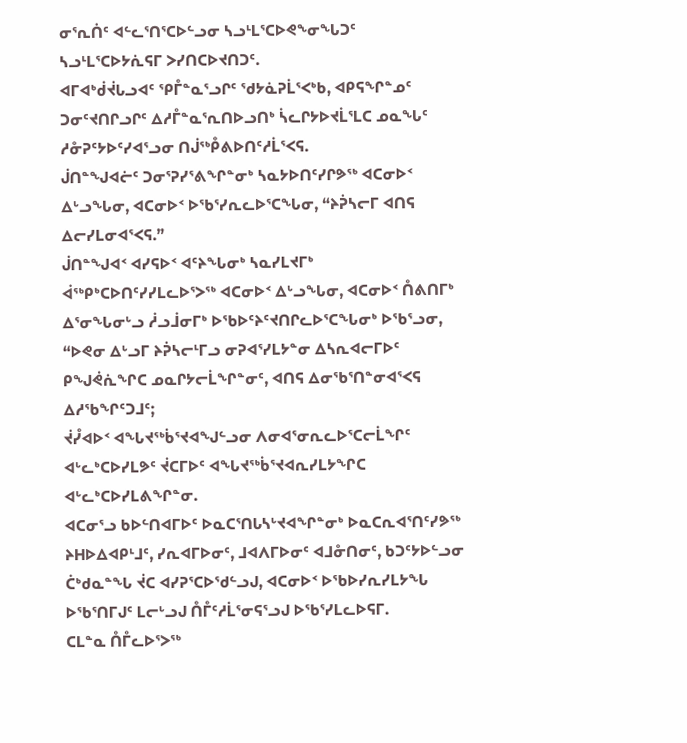ᓂᕐᕆᑏᑦ ᐊᓪᓚᕐᑎᕐᑕᐅᓪᓗᓂ ᓴᓗᒻᒪᕐᑕᐅᕙᖕᓂᖓᑐᑦ ᓴᓗᒻᒪᕐᑕᐅᔭᕇᕋᒥ ᐳᓯᑎᑕᐅᔪᑎᑐᑦ.
ᐊᒥᐊᒃᑰᔫᒐᓗᐊᑦ ᕿᒤᓐᓇᕐᓗᒋᑦ ᖁᔭᓈᕈᒫᕐᐸᒃᑲ, ᐊᑭᕋᖏᓐᓄᑦ ᑐᓂᑦᔪᑎᒋᓗᒋᑦ ᐃᓱᒤᓐᓇᕐᕆᑎᐅᓗᑎᒃ ᓵᓚᒋᔭᐅᔪᒫᕐᒪᑕ ᓄᓇᖓᑦ ᓱᓁᕈᑦᔭᐅᑦᓯᐊᕐᓗᓂ ᑎᒎᖅᑬᕕᐅᑎᑦᓱᒫᕐᐸᕋ.
ᒎᑎᓐᖑᐊᓖᑦ ᑐᓂᕐᕈᓯᕐᕕᖏᓐᓂᒃ ᓴᓇᔭᐅᑎᑦᓯᒋᕗᖅ ᐊᑕᓂᐅᑉ ᐃᒡᓗᖓᓂ, ᐊᑕᓂᐅᑉ ᐅᖃᕐᓯᕆᓚᐅᕐᑕᖓᓂ, “ᔨᕉᓴᓕᒥ ᐊᑎᕋ ᐃᓕᓯᒪᓂᐊᕐᐸᕋ.”
ᒎᑎᓐᖑᐊᑉ ᐊᓯᕋᐅᑉ ᐊᑦᔨᖓᓂᒃ ᓴᓇᓯᒪᔪᒥᒃ ᐋᖅᑭᒃᑕᐅᑎᑦᓯᓯᒪᓚᐅᕐᐳᖅ ᐊᑕᓂᐅᑉ ᐃᒡᓗᖓᓂ, ᐊᑕᓂᐅᑉ ᑍᕕᑎᒥᒃ ᐃᕐᓂᖓᓂᒡᓗ ᓲᓗᒨᓂᒥᒃ ᐅᖃᐅᑦᔨᑦᔪᑎᒋᓚᐅᕐᑕᖓᓂᒃ ᐅᖃᕐᓗᓂ, “ᐅᕙᓂ ᐃᒡᓗᒥ ᔨᕉᓴᓕᒻᒥᓗ ᓂᕈᐊᕐᓯᒪᔭᓐᓂ ᐃᓴᕆᐊᓕᒥᐅᑦ ᑭᖑᕚᕇᖏᑕ ᓄᓇᒋᔭᓕᒫᖏᓐᓂᑦ, ᐊᑎᕋ ᐃᓂᖃᕐᑎᓐᓂᐊᕐᐸᕋ ᐃᓱᖃᖏᑦᑐᒧᑦ;
ᔫᓮᐊᐅᑉ ᐊᖓᔪᖅᑳᕐᔪᐊᖑᓪᓗᓂ ᐱᓂᐊᕐᓂᕆᓚᐅᕐᑕᓕᒫᖏᑦ ᐊᒡᓚᒃᑕᐅᓯᒪᕗᑦ ᔫᑕᒥᐅᑦ ᐊᖓᔪᖅᑳᕐᔪᐊᕆᓯᒪᔭᖏᑕ ᐊᒡᓚᒃᑕᐅᓯᒪᕕᖏᓐᓂ.
ᐊᑕᓂᕐᓗ ᑲᐅᓪᑎᐊᒥᐅᑦ ᐅᓇᑕᕐᑎᒐᓴᒡᔪᐊᖏᓐᓂᒃ ᐅᓇᑕᕆᐊᕐᑎᑦᓯᕗᖅ ᔨᕼᐅᐃᐊᑭᒻᒧᑦ, ᓯᕆᐊᒥᐅᓂᑦ, ᒧᐊᐱᒥᐅᓂᑦ ᐊᒧᓁᑎᓂᑦ, ᑲᑐᑦᔭᐅᓪᓗᓂ ᑖᒃᑯᓇᓐᖓ ᔫᑕ ᐊᓯᕈᕐᑕᐅᖁᓪᓗᒍ, ᐊᑕᓂᐅᑉ ᐅᖃᐅᓯᕆᓯᒪᔭᖓ ᐅᖃᕐᑎᒥᒍᑦ ᒪᓕᒡᓗᒍ ᑍᒤᑦᓱᒫᕐᓂᕋᕐᓗᒍ ᐅᖃᕐᓯᒪᓚᐅᕋᒥ.
ᑕᒪᓐᓇ ᑍᒤᓚᐅᕐᐳᖅ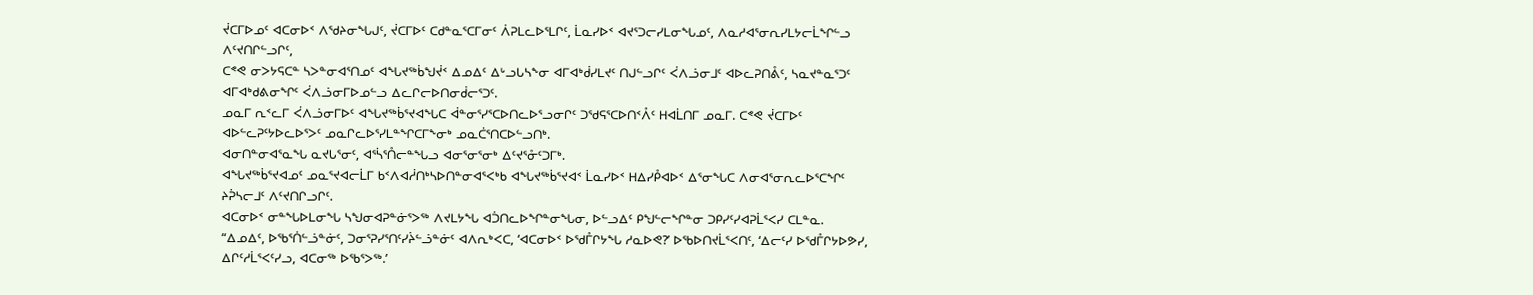ᔫᑕᒥᐅᓄᑦ ᐊᑕᓂᐅᑉ ᐱᖁᔨᓂᖓᒍᑦ, ᔫᑕᒥᐅᑦ ᑕᑯᓐᓇᕐᑕᒥᓂᑦ ᐲᕈᒪᓚᐅᕐᒪᒋᑦ, ᒫᓇᓯᐅᑉ ᐊᔪᕐᑐᓕᓯᒪᓂᖓᓄᑦ, ᐱᓇᓱᐊᕐᓂᕆᓯᒪᔭᓕᒫᖏᓪᓗ ᐱᑦᔪᑎᒋᓪᓗᒋᑦ,
ᑕᕝᕙ ᓂᐳᔭᕋᑕᓐ ᓴᐳᓐᓂᐊᕐᑎᓄᑦ ᐊᖓᔪᖅᑳᖑᔫᑉ ᐃᓄᐃᑦ ᐃᒡᓗᒐᓴᖕᓂ ᐊᒥᐊᒃᑰᓯᒪᔪᑦ ᑎᒍᓪᓗᒋᑦ ᐹᐱᓘᓂᒧᑦ ᐊᐅᓚᕈᑎᕔᑦ, ᓴᓇᔪᓐᓇᕐᑐᑦ ᐊᒥᐊᒃᑯᕕᓂᖏᑦ ᐹᐱᓘᓂᒥᐅᓄᓪᓗ ᐃᓚᒋᓕᐅᑎᓂᑰᓕᕐᑐᑦ.
ᓄᓇᒥ ᕆᑉᓚᒥ ᐹᐱᓘᓂᒥᐅᑦ ᐊᖓᔪᖅᑳᕐᔪᐊᖓᑕ ᐋᓐᓂᕐᓯᕐᑕᐅᑎᓚᐅᕐᓗᓂᒋᑦ ᑐᖁᕋᕐᑕᐅᑎᑉᐰᑦ ᕼᐊᒫᑎᒥ ᓄᓇᒥ. ᑕᕝᕙ ᔫᑕᒥᐅᑦ ᐊᐅᓪᓚᕈᑦᔭᐅᓚᐅᕐᐳᑦ ᓄᓇᒋᓚᐅᕐᓯᒪᓐᖏᑕᒥᖕᓂᒃ ᓄᓇᑖᕐᑎᑕᐅᓪᓗᑎᒃ.
ᐊᓂᑎᓐᓂᐊᕐᓇᖓ ᓇᔪᒐᕐᓂᑦ, ᐊᕐᓵᕐᑍᓕᓐᖓᓗ ᐊᓂᕐᓂᕐᓂᒃ ᐃᑦᔪᕐᓁᑦᑐᒥᒃ.
ᐊᖓᔪᖅᑳᕐᔪᐊᓄᑦ ᓄᓇᕐᔪᐊᓕᒫᒥ ᑲᑉᐱᐊᓲᑎᒃᓴᐅᑎᓐᓂᐊᕐᐸᒃᑲ ᐊᖓᔪᖅᑳᕐᔪᐊᑉ ᒫᓇᓯᐅᑉ ᕼᐃᓯᑬᐊᐅᑉ ᐃᕐᓂᖓᑕ ᐱᓂᐊᕐᓂᕆᓚᐅᕐᑕᖏᑦ ᔨᕉᓴᓕᒧᑦ ᐱᑦᔪᑎᒋᓗᒋᑦ.
ᐊᑕᓂᐅᑉ ᓂᓐᖓᐅᒪᓂᖓ ᓴᖑᓂᐊᕈᓐᓃᕐᐳᖅ ᐱᔪᒪᔭᖓ ᐊᑑᑎᓚᐅᖏᓐᓂᖓᓂ, ᐅᓪᓗᐃᑦ ᑭᖑᓪᓕᖏᓐᓂ ᑐᑭᓯᑦᓯᐊᕈᒫᕐᐸᓯ ᑕᒪᓐᓇ.
“ᐃᓄᐃᑦ, ᐅᖃᕐᑏᓪᓘᓐᓃᑦ, ᑐᓂᕐᕈᓯᕐᑎᑦᓯᔩᓪᓘᓐᓃᑦ ᐊᐱᕆᒃᐸᑕ, ‘ᐊᑕᓂᐅᑉ ᐅᖁᒤᒋᔭᖓ ᓱᓇᐅᕙ?’ ᐅᖃᐅᑎᔪᒫᕐᐸᑎᑦ, ‘ᐃᓕᑦᓯ ᐅᖁᒤᒋᔭᐅᕗᓯ, ᐃᒋᑦᓱᒫᕐᐸᑦᓯᓗ, ᐊᑕᓂᖅ ᐅᖃᕐᐳᖅ.’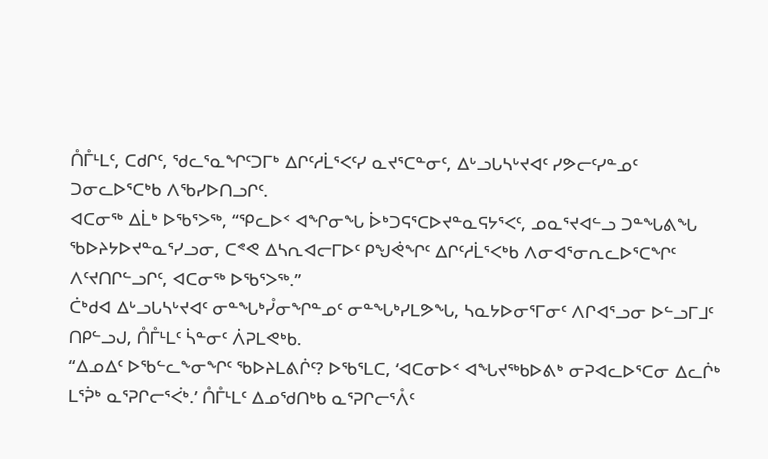ᑍᒤᒻᒪᑦ, ᑕᑯᒋᑦ, ᖁᓚᕐᓇᖏᑦᑐᒥᒃ ᐃᒋᑦᓱᒫᕐᐸᑦᓯ ᓇᔪᕐᑕᓐᓂᑦ, ᐃᒡᓗᒐᓴᒡᔪᐊᑦ ᓯᕗᓕᑦᓯᓐᓄᑦ ᑐᓂᓚᐅᕐᑕᒃᑲ ᐱᖃᓯᐅᑎᓗᒋᑦ.
ᐊᑕᓂᖅ ᐃᒫᒃ ᐅᖃᕐᐳᖅ, “ᕿᓚᐅᑉ ᐊᖏᓂᖓ ᐆᒃᑐᕋᕐᑕᐅᔪᓐᓇᕋᔭᕐᐸᑦ, ᓄᓇᕐᔪᐊᓪᓗ ᑐᓐᖓᕕᖓ ᖃᐅᔨᔭᐅᔪᓐᓇᕐᓯᓗᓂ, ᑕᕝᕙ ᐃᓴᕆᐊᓕᒥᐅᑦ ᑭᖑᕚᖏᑦ ᐃᒋᑦᓱᒫᕐᐸᒃᑲ ᐱᓂᐊᕐᓂᕆᓚᐅᕐᑕᖏᑦ ᐱᑦᔪᑎᒋᓪᓗᒋᑦ, ᐊᑕᓂᖅ ᐅᖃᕐᐳᖅ.”
ᑖᒃᑯᐊ ᐃᒡᓗᒐᓴᒡᔪᐊᑦ ᓂᓐᖓᒃᓮᓂᖏᓐᓄᑦ ᓂᓐᖓᒃᓯᒪᕗᖓ, ᓴᓇᔭᐅᓂᕐᒥᓂᑦ ᐱᒋᐊᕐᓗᓂ ᐅᓪᓗᒥᒧᑦ ᑎᑭᓪᓗᒍ, ᑍᒤᒻᒪᑦ ᓵᓐᓂᑦ ᐲᕈᒪᕙᒃᑲ.
“ᐃᓄᐃᑦ ᐅᖃᓪᓚᖕᓂᖏᑦ ᖃᐅᔨᒪᕕᒌᑦ? ᐅᖃᕐᒪᑕ, ‘ᐊᑕᓂᐅᑉ ᐊᖓᔪᖅᑲᐅᕕᒃ ᓂᕈᐊᓚᐅᕐᑕᓂ ᐃᓚᒌᒃ ᒪᕐᕉᒃ ᓇᕐᕈᒋᓕᕐᐹᒃ.’ ᑍᒤᒻᒪᑦ ᐃᓄᖁᑎᒃᑲ ᓇᕐᕈᒋᓕᕐᐰᑦ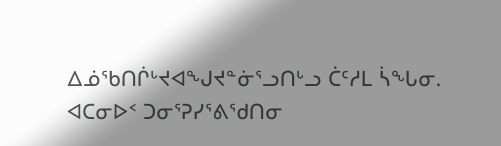ᐃᓅᖃᑎᒌᒡᔪᐊᖑᔪᓐᓃᕐᓗᑎᒡᓗ ᑖᑦᓱᒪ ᓵᖓᓂ.
ᐊᑕᓂᐅᑉ ᑐᓂᕐᕈᓯᕐᕕᖁᑎᓂ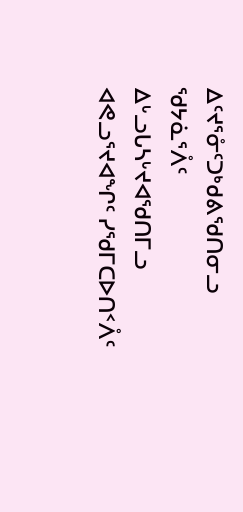ᐃᑦᔪᕐᓁᑦᑐᒃᑯᕕᖁᑎᓂᓗ ᖁᔭᓈᕐᐰᑦ ᐃᒡᓗᒐᓴᒡᔪᐊᖁᑎᒥᓗ ᐊᕙᓗᕐᔪᐊᖏᑦ ᓯᖁᒥᑕᐅᑎᑉᐰᑦ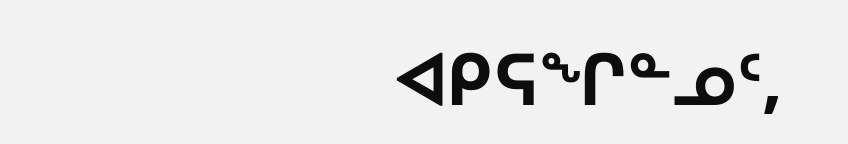ᐊᑭᕋᖏᓐᓄᑦ,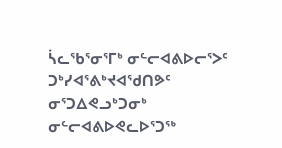ᓵᓚᖃᕐᓂᕐᒥᒃ ᓂᓪᓕᐊᕕᐅᓕᕐᐳᑦ ᑐᒃᓯᐊᕐᕕᒃᔪᐊᖁᑎᕗᑦ ᓂᕐᑐᐃᕙᓗᒃᑐᓂᒃ ᓂᓪᓕᐊᕕᐅᕙᓚᐅᕐᑐᖅ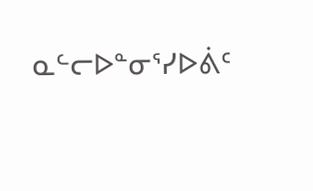ᓇᓪᓕᐅᓐᓂᕐᓯᐅᕖᑦ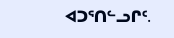ᐊᑐᕐᑎᓪᓗᒋᑦ.